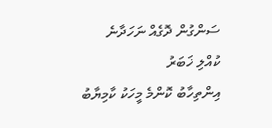ސަންގުން ދޮގެއް ނަހަދާނެ
ކުއްލި ޚަބަރު
އިންތިހާބު ކޮންމެ މީހަކު ކާމިޔާބު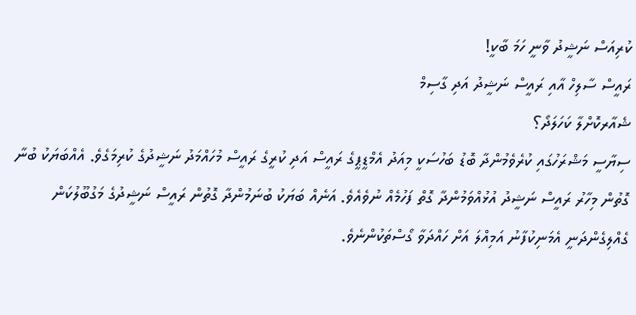ކުރިއަސް ނަޝީދު ވާނީ ހަމަ ބާކީ!
ރައީސް ސާލިހް އާއި ރައީސް ނަޝީދު އަދި ގާސިމް
ޝެއާރކޮށްލާ ކަހަލަދޯ؟
ސިޔާސީ މަޝްރަހުގައި ކުރެވެމުންދާ ބޮޑު ބަހުސަކީ މިއަދު އެމްޑީޕީގެ ރައީސް އަދި ކުރީގެ ރައީސް މުހައްމަދު ނަޝީދުގެ ކުރިމަގެވެ. އެއްބަޔަކު ބުނާ ގޮތުން މިހާރު ރައީސް ނަޝީދު އުޅުއްވަމުންދާ ގޮތް ފަހުމެއް ނުވެއެވެ. އަނެއް ބަޔަކު ބުނަމުންދާ ގޮތުން ރައީސް ނަޝީދުގެ މަގުބޫލުކަން ގެއްލިގެންދަނީ އެމަނިކުފާނު އަމިއްލަ އަށް ހައްދަވާ ގޯސްތަކުންނެވެ.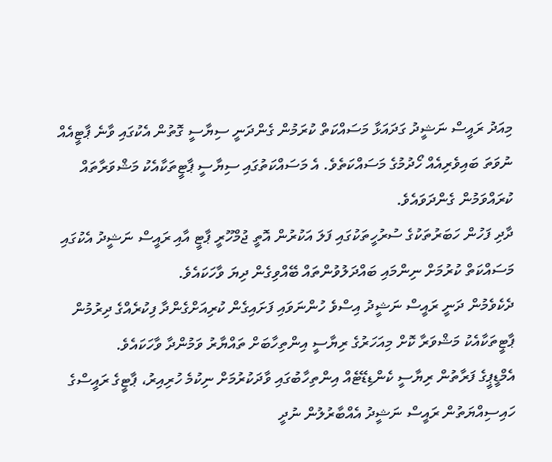މިއަދު ރައީސް ނަޝީދު ގަދައަޅާ މަސައްކަތް ކުރަމުން ގެންދަނީ ސިޔާސީ ގޮތުން އެކުގައި ވާނެ ޕާޓީއެއް ނުވަތަ ބައިވެރިއެއް ހޯދުމުގެ މަސައްކަތެވެ. އެ މަސައްކަތުގައި ސިޔާސީ ޕާޓީތަކާއެކު މަޝްވަރާތައް ކުރައްވަމުން ގެންދަވައެވެ.
ދާދި ފަހުން ހަބަރުތަކުގެ ސުރުހީތަކުގައި ފަލަ އަކުރުން އޮތީ ޖުމްހޫރީ ޕާޓީ އާއި ރައީސް ނަޝީދު އެކުގައި މަސައްކަތް ކުރުމަށް ނިންމައި ބައްދަލުވުންތައް ބޭއްވިގެން ދިޔަ ވާހަކައެވެ.
ދެކެވެމުން ދަނީ ރައީސް ނަޝީދު އިސްވެ ހުންނަވައި ފަށައިގެން ކުރިއަށްގެންދާ ފިކުރެއްގެ ދިރުމުން ޕާޓީތަކާއެކު މަޝްވަރާ ކޮށް މިއަހަރުގެ ރިޔާސީ އިންތިހާބަށް ތައްޔާރު ވަމުންދާ ވާހަކައެވެ.
އެމްޑީޕީގެ ފަރާތުން ރިޔާސީ ކެންޑިޑޭޓެއް އިންތިހާބުގައި ވާދަކުރުމަށް ނިކުމެ ހުރިއިރު، ޕާޓީގެ ރައީސްގެ ހައިސިއްޔަތުން ރައީސް ނަޝީދު އެއްބާރުލުން ނުދީ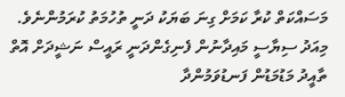މަސައްކަތް ކުރާ ކަމަށް ގިނަ ބަޔަކު ދަނީ ތުހުމަތު ކުރަމުންނެވެ.
މިއަދު ސިޔާސީ މައިދާނުން ފެނިގެންދަނީ ރައީސް ނަޝީދަށް އޮތް ތާއީދު މަޑުމަޑުން ފަނޑުވަމުންދާ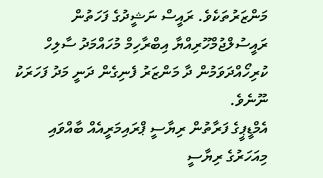މަންޒަރުތަކެވެ. ރައީސް ނަޝީދުގެ ފަހަތުން ރައީސުލްޖުމްހޫރިއްޔާ އިބްރާހިމް މުހައްމަދު ސާލިހް ކުރިހޯއްދަވަމުން ދާ މަންޒަރު ފެނިގެން ދަނީ މަދު ފަހަރަކު ނޫނެވެ.
އެމްޑީޕީގެ ފަރާތުން ރިޔާސީ ޕްރައިމަރީއެއް ބާއްވައި މިއަހަރުގެ ރިޔާސީ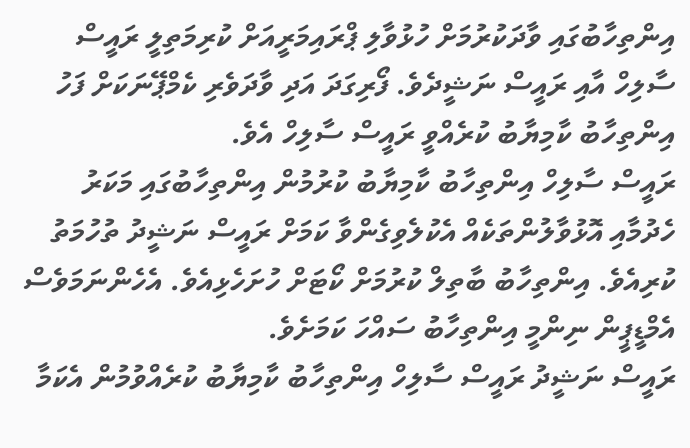އިންތިހާބުގައި ވާދަކުރުމަށް ހުޅުވާލި ޕްރައިމަރީއަށް ކުރިމަތިލީ ރައީސް ސާލިހް އާއި ރައީސް ނަޝީދެވެ. ފޯރިގަދަ އަދި ވާދަވެރި ކެމްޕޭނަކަށް ފަހު އިންތިހާބު ކާމިޔާބު ކުރެއްވީ ރައީސް ސާލިހް އެވެ.
ރައީސް ސާލިހް އިންތިހާބު ކާމިޔާބު ކުރުމުން އިންތިހާބުގައި މަކަރު ހެދުމާއި އޮޅުވާލުންތަކެއް އެކުލެވިގެންވާ ކަމަށް ރައީސް ނަޝީދު ތުހުމަތު ކުރިއެވެ. އިންތިހާބު ބާތިލް ކުރުމަށް ކޯޓަށް ހުށަހެޅިއެވެ. އެހެންނަމަވެސް އެމްޑީޕީން ނިންމީ އިންތިހާބު ސައްހަ ކަމަށެވެ.
ރައީސް ނަޝީދު ރައީސް ސާލިހް އިންތިހާބު ކާމިޔާބު ކުރެއްވުމުން އެކަމާ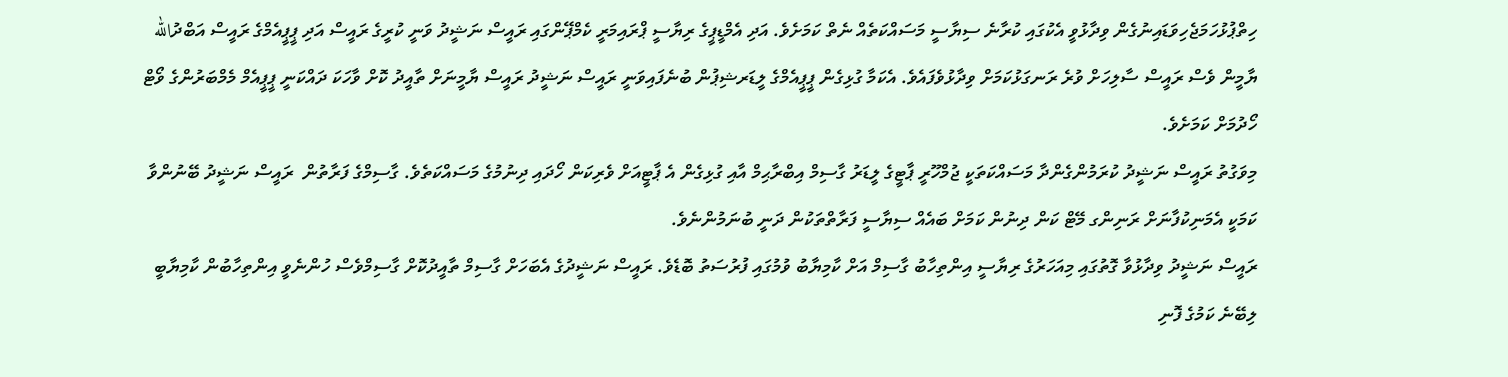ހިތްޕުޅުހަމަޖެހިވަޑައިނުގެން ވިދާޅުވީ އެކުގައި ކުރާނެ ސިޔާސީ މަސައްކަތެއް ނެތް ކަމަށެވެ. އަދި އެމްޑީޕީގެ ރިޔާސީ ޕްރައިމަރީ ކެމްޕޭންގައި ރައީސް ނަޝީދު ވަނީ ކުރީގެ ރައީސް އަދި ޕީޕީއެމްގެ ރައީސް އަބްދުالله ޔާމީން ވެސް ރައީސް ސާލިހަށް ވުރެ ރަނގަޅުކަމަށް ވިދާޅުވެފައެވެ. އެކަމާ ގުޅިގެން ޕީޕީއެމްގެ ލީޑަރޝިޕުން ބުނެފައިވަނީ ރައީސް ނަޝީދު ރައީސް ޔާމީނަށް ތާއީދު ކޮށް ވާހަކަ ދައްކަނީ ޕީޕީއެމް މެމްބަރުންގެ ވޯޓް ހޯދުމަށް ކަމަށެވެ.
މިވަގުތު ރައީސް ނަޝީދު ކުރަމުންގެންދާ މަސައްކަތަކީ ޖުމްހޫރީ ޕާޓީގެ ލީޑަރު ގާސިމް އިބްރާޙިމް އާއި ގުޅިގެން އެ ޕާޓީއަށް ވެރިކަން ހޯދައި ދިނުމުގެ މަސައްކަތެވެ. ގާސިމްގެ ފަރާތުން  ރައީސް ނަޝީދު ބޭނުންވާ ކަމަކީ އެމަނިކުފާނަށް ރަނިންގ މޭޓް ކަން ދިނުން ކަމަށް ބައެއް ސިޔާސީ ފަރާތްތަކުން ދަނީ ބުނަމުންނެވެ.
ރައީސް ނަޝީދު ވިދާޅުވާ ގޮތުގައި މިއަހަރުގެ ރިޔާސީ އިންތިހާބު ގާސިމް އަށް ކާމިޔާބު ވުމުގައި ފުރުސަތު ބޮޑެވެ. ރައީސް ނަޝީދުގެ އެބަހަށް ގާސިމް ތާއީދުކޮށް ގާސިމްވެސް ހުންނެވީ އިންތިހާބުން ކާމިޔާބީ ލިބޭނެ ކަމުގެ ފޮނި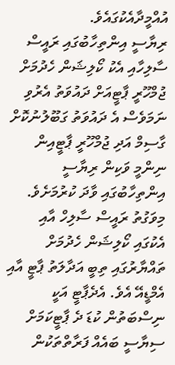އުއްމީދާއެކުގައެވެ.
ރިޔާސީ އިންތިހާބުގައި ރައީސް ސާލިހާއި އެކު ކޯލިޝަން ހެދުމަށް ޖުމްހޫރީ ޕާޓީއަށް ދައުވަތު އެރުވި ނަމަވެސް އެ ދައުވަތު ގަބޫލުނުކޮށް ގާސިމް އަދި ޖުމްހޫރީ ޕާޓީއިން ނިންމީ ވަކިން ރިޔާސީ އިންތިހާބުގައި ވާދަ ކުރުމަށެވެ.
މިވަގުތު ރައީސް ސާލިހް އާއި އެކުގައި ކޯލިޝަން ހެދުމަށް ތައްޔާރުގައި ތިބީ އަދާލަތު ޕާޓީ އާއި އެމްޑީއޭ އެވެ. އެދެޕާޓީ އަކީ ނިސްބަތުން ކުޑަ ދެ ޕާޓީކަމަށް ސިޔާސީ ބައެއް ފަރާތްތަކުން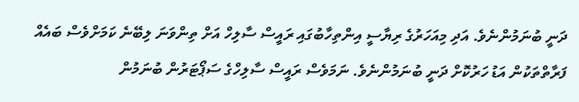ދަނީ ބުނަމުންނެވެ. އަދި މިއަހަރުގެ ރިޔާސީ އިންތިހާބުގައި ރައީސް ސާލިހް އަށް ތިންވަނަ ލިބޭނެ ކަމަށްވެސް ބައެއް ފަރާތްތަކުން އަޑު ހަރުކޮށް ދަނީ ބުނަމުންނެވެ. ނަމަވެސް ރައީސް ސާލިހްގެ ސަޕޯޓަރުން ބުނަމުން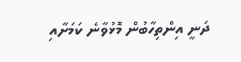ދަނީ އިންތިހާބުން މޮޅުވާނެ ކަމަށާއި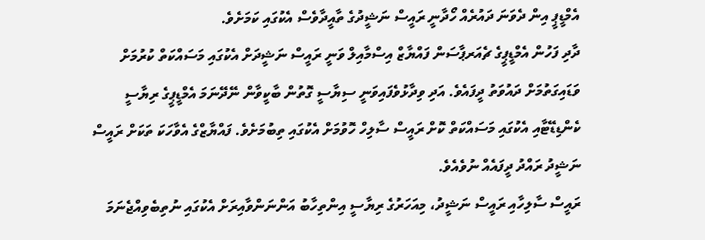އެމްޑީޕީ އިން ދެވަނަ ދައުރެއް ހޯދާނީ ރައީސް ނަޝީދުގެ ތާއީދާވެސް އެކުގައި ކަމަށެވެ.
ދާދި ފަހުން އެމްޑީޕީގެ ޗެއަރޕާސަން ފައްޔާޒް އިސްމާއިލް ވަނީ ރައީސް ނަޝީދަށް އެކުގައި މަސައްކަތް ކުރުމަށް ވަޑައިގަތުމަށް ދައުވަތު ދީފައެވެ. އަދި ވިދާޅުވެފައިވަނީ ސިޔާސީ ގޮތުން ބާކީވާން ނޭދޭނަމަ އެމްޑީޕީގެ ރިޔާސީ ކެންޑިޑޭޓާއި އެކުގައި މަސައްކަތް ކޮށް ރައީސް ސާލިހް ހޮވުމަށް އެކުގައި ތިބުމަށެވެ. ފައްޔާޒްގެ އެވާހަކަ ތަކަށް ރައީސް ނަޝީދު ރައްދު ދީފައެއް ނުވެއެވެ.
ރައީސް ސާލިހާއި ރައީސް ނަޝީދު، މިއަހަރުގެ ރިޔާސީ އިންތިހާބު އަންނަންވާއިރަށް އެކުގައި ނުތިބެވިއްޖެނަމަ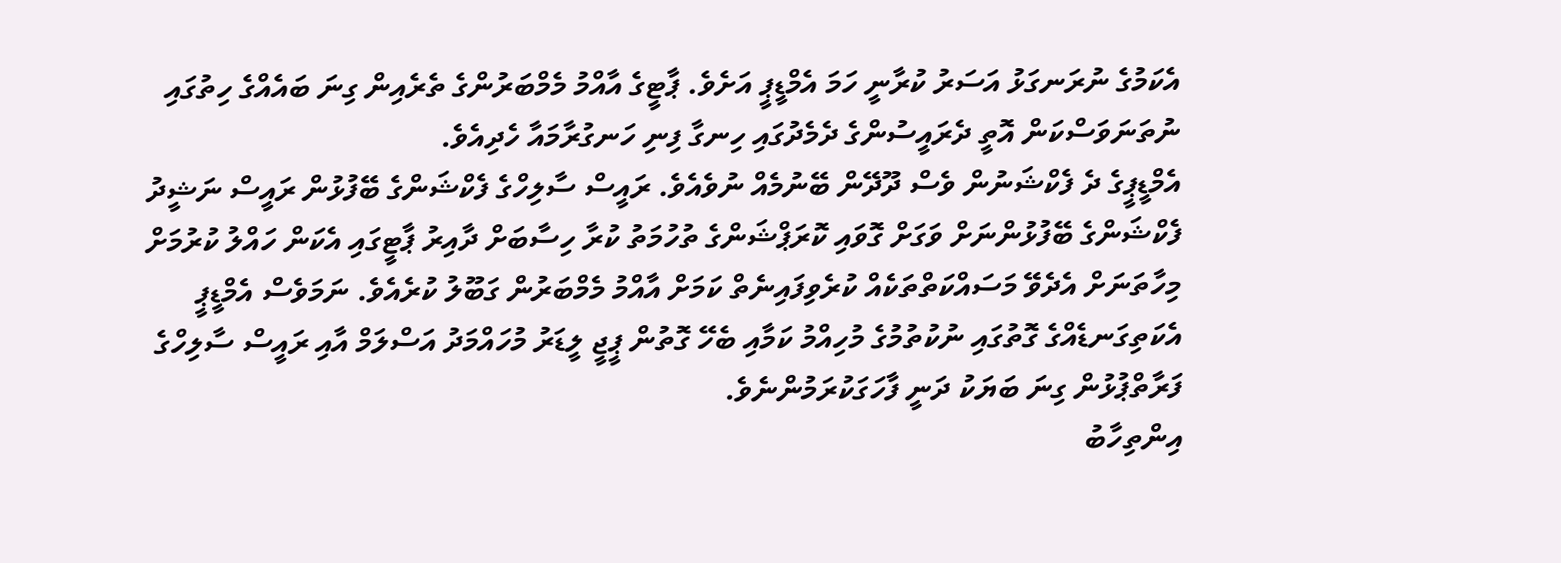އެކަމުގެ ނުރަނގަޅު އަސަރު ކުރާނީ ހަމަ އެމްޑީޕީ އަށެވެ. ޕާޓީގެ އާއްމު މެމްބަރުންގެ ތެރެއިން ގިނަ ބައެއްގެ ހިތުގައި ނުތަނަވަސްކަން އޮތީ ދެރައީސުންގެ ދެމެދުގައި ހިނގާ ފިނި ހަނގުރާމައާ ހެދިއެވެ.
އެމްޑީޕީގެ ދެ ފެކްޝަނުން ވެސް ދޫދޭން ބޭނުމެއް ނުވެއެވެ. ރައީސް ސާލިހްގެ ފެކްޝަންގެ ބޭފުޅުން ރައީސް ނަޝީދު ފެކްޝަންގެ ބޭފުޅުންނަށް ވަގަށް ގޮވައި ކޮރަޕްޝަންގެ ތުހުމަތު ކުރާ ހިސާބަށް ދާއިރު ޕާޓީގައި އެކަން ހައްލު ކުރުމަށް މިހާތަނަށް އެދެވޭ މަސައްކަތްތަކެއް ކުރެވިފައިނެތް ކަމަށް އާއްމު މެމްބަރުން ގަބޫލު ކުރެއެވެ. ނަމަވެސް އެމްޑީޕީ އެކަތިގަނޑެއްގެ ގޮތުގައި ނުކުތުމުގެ މުހިއްމު ކަމާއި ބެހޭ ގޮތުން ޕީޖީ ލީޑަރު މުހައްމަދު އަސްލަމް އާއި ރައީސް ސާލިހްގެ ފަރާތްޕުޅުން ގިނަ ބަޔަކު ދަނީ ފާހަގަކުރަމުންނެވެ.
އިންތިހާބު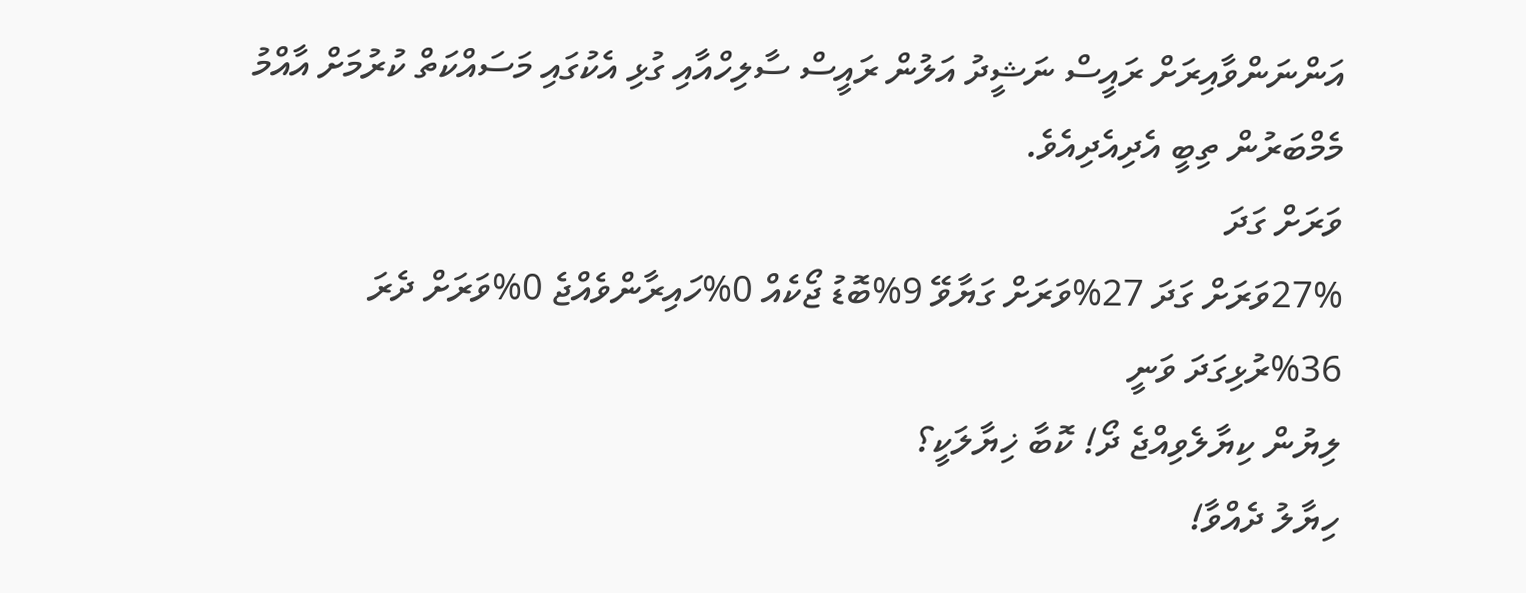އަންނަންވާއިރަށް ރައީސް ނަޝީދު އަލުން ރައީސް ސާލިހްއާއި ގުޅި އެކުގައި މަސައްކަތް ކުރުމަށް އާއްމު މެމްބަރުން ތިބީ އެދިއެދިއެވެ.
ވަރަށް ގަދަ
27%ވަރަށް ގަދަ 27%ވަރަށް ގަޔާވޭ 9%ބޮޑު ޖޯކެއް 0%ހައިރާންވެއްޖެ 0%ވަރަށް ދެރަ 36%ރުޅިގަދަ ވަނީ
ލިޔުން ކިޔާލެވިއްޖެ ދޯ! ކޮބާ ޚިޔާލަކީ؟
ހިޔާލު ދެއްވާ!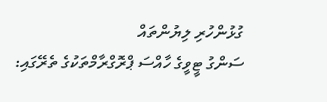ގުޅުންހުރި ލިޔުންތައް
ސަންގު ޓީވީގެ ހާއްސަ ޕްރޮގްރާމްތަކުގެ ތެރޭގައި: